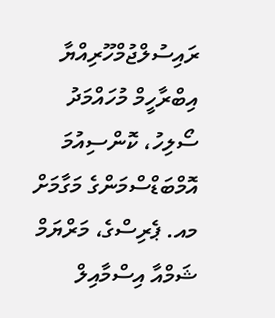ރައިސުލްޖުމްހޫރިއްޔާ އިބްރާހީމް މުހައްމަދު ސޯލިހު، ކޮންސިއުމަ އޮމްބަޑްސްމަންގެ މަގާމަށް މއ. ޕެރިސްގެ، މަރްޔަމް ޝަމްއާ އިސްމާއިލް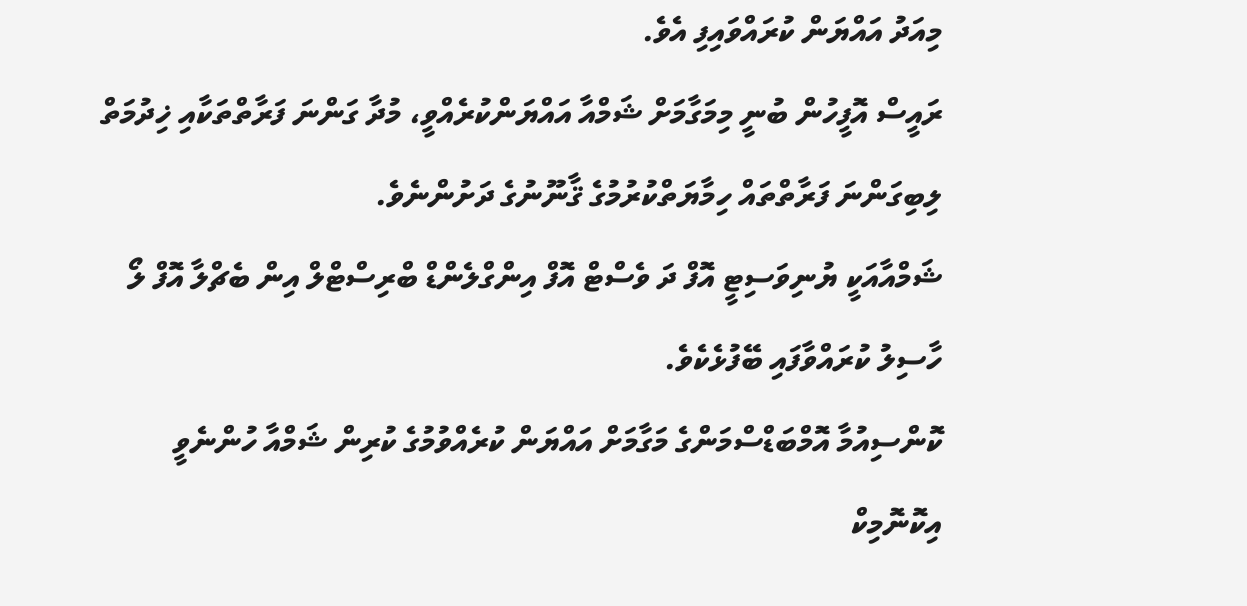މިއަދު އައްޔަން ކުރައްވައިފި އެވެ.
ރައީސް އޮފީހުން ބުނީ މިމަގާމަށް ޝަމްއާ އައްޔަންކުރެއްވީ، މުދާ ގަންނަ ފަރާތްތަކާއި ޚިދުމަތް ލިބިގަންނަ ފަރާތްތައް ހިމާޔަތްކުރުމުގެ ޤާނޫނުގެ ދަށުންނެވެ.
ޝަމްއާއަކީ ޔުނިވަސިޓީ އޮފް ދަ ވެސްޓް އޮފް އިންގްލެންޑް ބްރިސްޓްލް އިން ބެޗްލާ އޮފް ލޯ ހާސިލު ކުރައްވާފައި ބޭފުޅެކެވެ.
ކޮންސިއުމާ އޮމްބަޑްސްމަންގެ މަގާމަށް އައްޔަން ކުރެއްވުމުގެ ކުރިން ޝަމްއާ ހުންނެވީ އިކޮނޮމިކް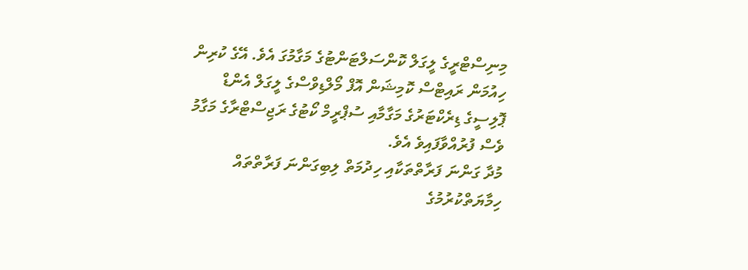މިނިސްޓްރީގެ ލީގަލް ކޮންސަލްޓަންޓުގެ މަގާމުގަ އެވެ. އޭގެ ކުރިން ހިއުމަން ރައިޓްސް ކޮމިޝަން އޮފް މޯލްޑިވްސްގެ ލީގަލް އެންޑް ޕޮލިސީގެ ޑިރެކްޓަރުގެ މަގާމާއި ސުޕްރީމް ކޯޓުގެ ރަޖިސްޓްރާގެ މަގާމު ވެސް ފުރުއްވާފައިވެ އެވެ.
މުދާ ގަންނަ ފަރާތްތަކާއި ހިދުމަތް ލިބިގަންނަ ފަރާތްތައް ހިމާޔަތްކުރުމުގެ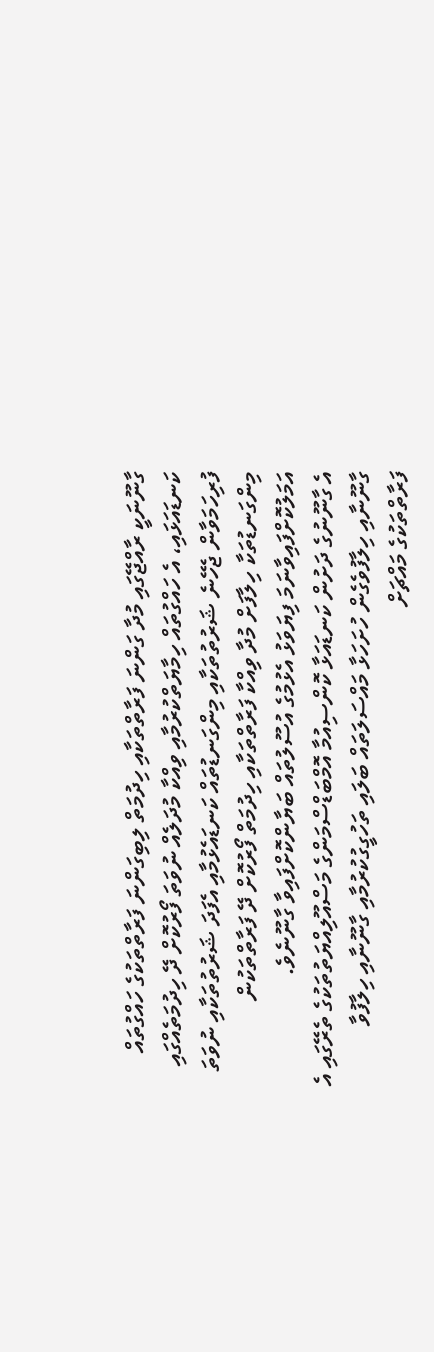ގާނޫނަކީ ރާއްޖޭގައި މުދާ ގަންނަ ފަރާތްތަކާއި ހިދުމަތް ލިބިގަންނަ ފަރާތްތަކުގެ ހައްގުތައް ކަނޑައަޅައި، އެ ހައްގުތައް ހިމާޔަތްކުރުމާއި ވިއްކާ މުދަލެއް ނުވަތަ ފޯރުކޮށް ދޭ ހިދުމަތެއްގައި ފުރިހަމަވާން ޖެހޭނެ ޝަރުތުތަކާއި މިންގަނޑުތައް ކަނޑައެޅުމާއި އެފަދަ ޝަރުތުތަކާއި ނުވަތަ މިންގަނޑުތަކާ ހިލާފަށް މުދާ ވިއްކާ ފަރާތްތަކާއި ހިދުމަތް ފޯރުކޮށް ދޭ ފަރާތްތަކުން އަމަލުކޮށްފައިވާނަމަ ފިޔަވަޅު އެޅުމުގެ އުސޫލުތައް ބަޔާންކޮށްފައިވާ ގާނޫނެވެ.
އެ ގާނޫނުގެ ދަށުން ކަނޑައަޅާ ކޮންސިއުމާ އޮމްބަޑްސްމަންގެ މަސްއޫލިއްޔަތުތަކުގެ ތެރޭގައި އެ ގާނޫނާއި ހިލާފުވެގެން ހުށަހަޅާ މައްސަލަތައް ބަލައި ތަހުގީގުކުރުމާއި ގާނޫނާއި ހިލާފުވާ ފަރާތްތަކުގެ މައްޗަށް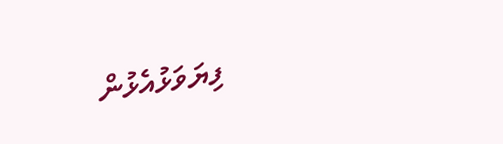ފިޔަވަޅުއެޅުން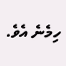ހިމެނެ އެވެ.